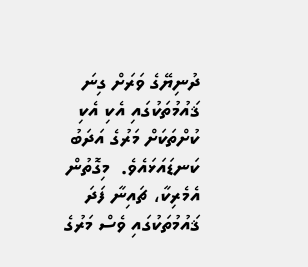ދުނިޔޭގެ ވަރަށް ގިނަ  ޤައުމުތަކުގައި އެކި އެކި ކުށްތަކަށް މަރުގެ އަދަބު ކަނޑައަޅައެވެ.  މިގޮތުން އެމެރިކާ، ޗައިނާ ފަދަ ޤައުމުތަކުގައި ވެސް މަރުގެ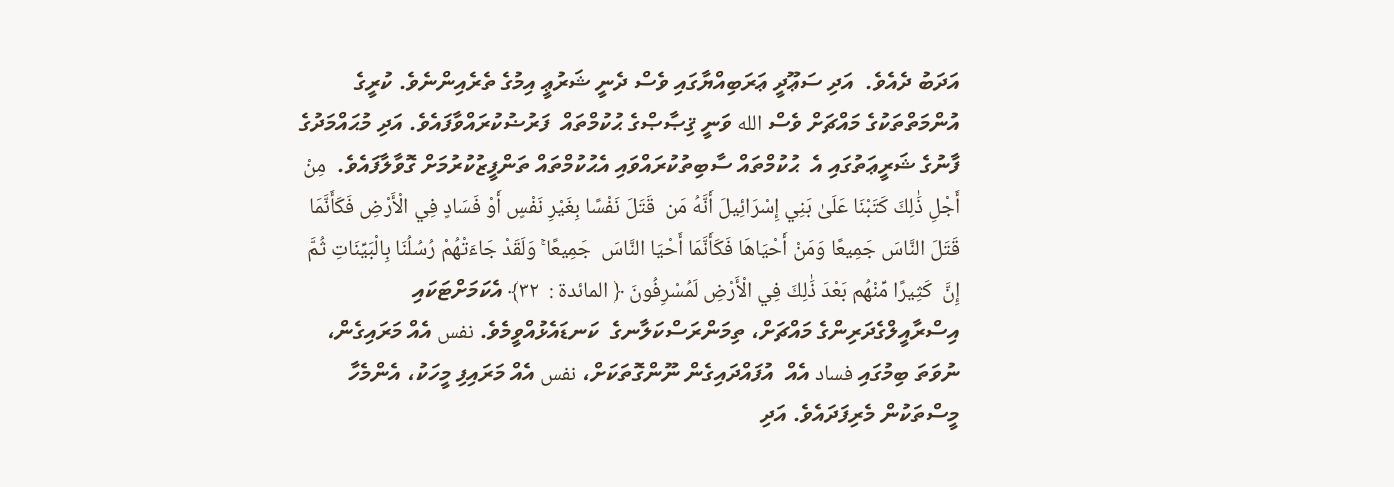އަދަބު ދެއެވެ.  އަދި ސަޢޫދީ ޢަރަބިއްޔާގައި ވެސް ދެނީ ޝަރުޢީ އިމުގެ ތެރެއިންނެވެ. ކުރީގެ  އުންމަތްތަކުގެ މައްޗަށް ވެސް الله ވަނީ ޤިޞާޞްގެ ޙުކުމްތައް  ފަރުޟުކުރައްވާފައެވެ. އަދި މުޙައްމަދުގެ ފާނުގެ ޝަރީޢަތުގައި އެ  ޙުކުމްތައް ސާބިތުކުރައްވައި އެޙުކުމްތައް ތަންފީޒުކުރުމަށް ގޮވާލާފައެވެ.  مِنْ أَجْلِ ذَٰلِكَ كَتَبْنَا عَلَىٰ بَنِي إِسْرَائِيلَ أَنَّهُ مَن  قَتَلَ نَفْسًا بِغَيْرِ نَفْسٍ أَوْ فَسَادٍ فِي الْأَرْضِ فَكَأَنَّمَا  قَتَلَ النَّاسَ جَمِيعًا وَمَنْ أَحْيَاهَا فَكَأَنَّمَا أَحْيَا النَّاسَ  جَمِيعًا ۚ وَلَقَدْ جَاءَتْهُمْ رُسُلُنَا بِالْبَيِّنَاتِ ثُمَّ إِنَّ  كَثِيرًا مِّنْهُم بَعْدَ ذَٰلِكَ فِي الْأَرْضِ لَمُسْرِفُونَ ﴿ المائدة :  ٣٢﴾ އެކަމަށްޓަކައި އިސްރާއީލްގެދަރިންގެ މައްޗަށް، ތިމަންރަސްކަލާނގެ  ކަނޑައެޅުއްވީމެވެ. نفس އެއް މަރައިގެން، ނުވަތަ ބިމުގައި فساد އެއް  އުފައްދައިގެން ނޫންގޮތަކަށް، نفس އެއް މަރައިފި މީހަކު، އެންމެހާ  މީސްތަކުން މެރިފަދައެވެ. އަދި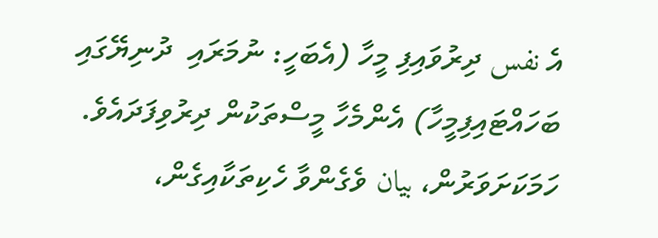އެ نفس ދިރުވައިފި މީހާ (އެބަހީ: ނުމަރައި  ދުނިޔޭގައި ބަހައްޓައިފިމީހާ) އެންމެހާ މީސްތަކުން ދިރުވިފަދައެވެ.  ހަމަކަށަވަރުން، بيان ވެގެންވާ ހެކިތަކާއިގެން،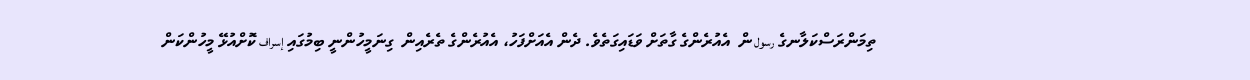ތިމަންރަސްކަލާނގެ رسول ން  އެއުރެންގެ ގާތަށް ވަޑައިގަތެވެ. ދެން އެއަށްފަހު، އެއުރެންގެ ތެރެއިން  ގިނަމީހުންނީ ބިމުގައި إسراف ކޮށްއުޅޭ މީހުންކަން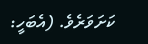ކަށަވަރެވެ. (އެބަހީ: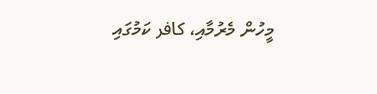މީހުން މެރުމާއި، كافر ކަމުގައި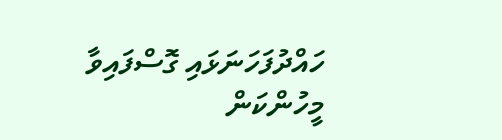ހައްދުފަހަނަޅައި ގޮސްފައިވާ މީހުންކަން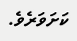ކަށަވަރެވެ.